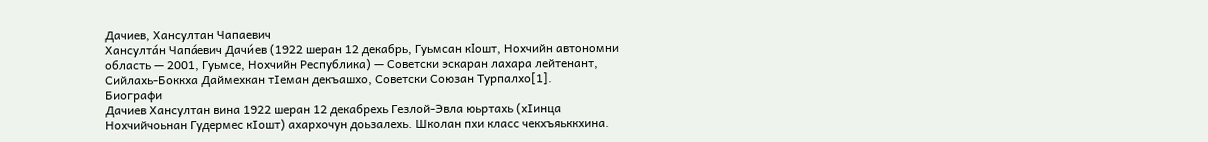Дачиев, Хансултан Чапаевич
Хансулта́н Чапа́евич Дачи́ев (1922 шеран 12 декабрь, Гуьмсан кӏошт, Нохчийн автономни область — 2001, Гуьмсе, Нохчийн Республика) — Советски эскаран лахара лейтенант, Сийлахь-Боккха Даймехкан тӀеман декъашхо, Советски Союзан Турпалхо[1].
Биографи
Дачиев Хансултан вина 1922 шеран 12 декабрехь Гезлой-Эвла юьртахь (хӀинца Нохчийчоьнан Гудермес кӀошт) ахархочун доьзалехь. Школан пхи класс чекхъяьккхина.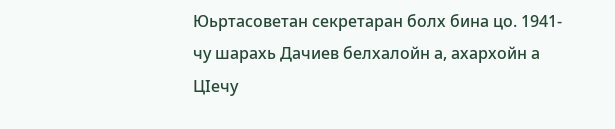Юьртасоветан секретаран болх бина цо. 1941-чу шарахь Дачиев белхалойн а, ахархойн а ЦӀечу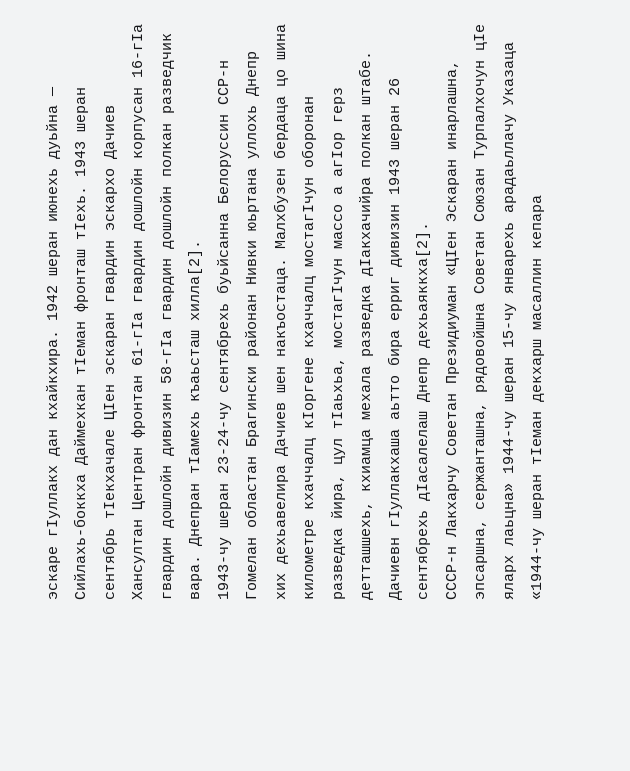эскаре гӀуллакх дан кхайкхира. 1942 шеран июнехь дуьйна — Сийлахь-боккха Даймехкан тӀеман фронташ тӀехь. 1943 шеран сентябрь тӀекхачале ЦӀен эскаран гвардин эскархо Дачиев Хансултан Центран фронтан 61-гӀа гвардин дошлойн корпусан 16-гӀа гвардин дошлойн дивизин 58-гӀа гвардин дошлойн полкан разведчик вара. Днепран тӀамехь къаьсташ хилла[2].
1943-чу шеран 23-24-чу сентябрехь буьйсанна Белоруссин ССР-н Гомелан областан Брагински районан Нивки юьртана уллохь Днепр хих дехьавелира Дачиев шен накъостаца. Малхбузен бердаца цо шина километре кхаччалц кӀоргене кхаччалц мостагӀчун оборонан разведка йира, цул тӀаьхьа, мостагӀчун массо а агӀор герз детташшехь, кхиамца мехала разведка дӀакхачийра полкан штабе. Дачиевн гӀуллакхаша аьтто бира ерриг дивизин 1943 шеран 26 сентябрехь дӀасалелаш Днепр дехьаяккха[2].
СССР-н Лакхарчу Советан Президиуман «ЦӀен Эскаран инарлашна, эпсаршна, сержанташна, рядовойшна Советан Союзан Турпалхочун цӀе яларх лаьцна» 1944-чу шеран 15-чу январехь арадаьллачу Указаца «1944-чу шеран тӀеман декхарш масаллин кепара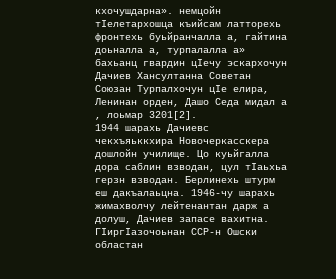кхочушдарна». немцойн тӀелетархошца къийсам латторехь фронтехь буьйранчалла а, гайтина доьналла а, турпалалла а» бахьанц гвардин цӀечу эскархочун Дачиев Хансултанна Советан Союзан Турпалхочун цӀе елира, Ленинан орден, Дашо Седа мидал а , лоьмар 3201[2].
1944 шарахь Дачиевс чекхъяьккхира Новочеркасскера дошлойн училище. Цо куьйгалла дора саблин взводан, цул тӀаьхьа герзн взводан. Берлинехь штурм еш дакъалаьцна. 1946-чу шарахь жимахволчу лейтенантан дарж а долуш, Дачиев запасе вахитна. ГӀиргӀазочоьнан ССР-н Ошски областан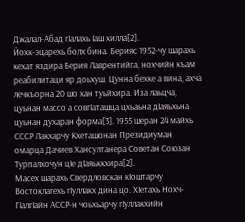Джалал-Абад гӀалахь Ӏаш хилла[2].
Йохк-эцарехь болх бина. Берияс 1952-чу шарахь кехат яздира Берия Лаврентийга, нохчийн къам реабилитаци яр доьхуш. Цунна бехке а вина, ахча лечкъорна 20 шо хан туьйхира. Иза лаьцча, цуьнан массо а совгӀаташца цхьаьна дӀаяьхьна цуьнан духаран форма[3]. 1955 шеран 24 майхь СССР Лакхарчу Кхеташонан Президиуман омарца Дачиев Хансултанера Советан Союзан Турпалхочун цӀе дӀаяьккхира[2].
Масех шарахь Свердловскан кӀоштарчу Востоклагехь гӀуллакх дина цо. ХӀетахь Нохч-ГӀалгӀайн АССР-н чоьхьарчу гӀуллакхийн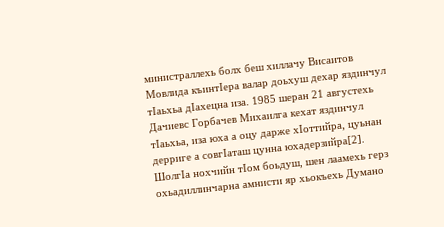министраллехь болх беш хиллачу Висаитов Мовлида къинтӀера валар доьхуш дехар яздинчул тӀаьхьа дӀахецна иза. 1985 шеран 21 августехь Дачиевс Горбачев Михаилга кехат яздинчул тӀаьхьа, иза юха а оцу дарже хӀоттийра, цуьнан дерриге а совгӀаташ цунна юхадерзийра[2].
ШолгӀа нохчийн тӀом боьдуш, шен лаамехь герз охьадиллинчарна амнисти яр хьокъехь Думано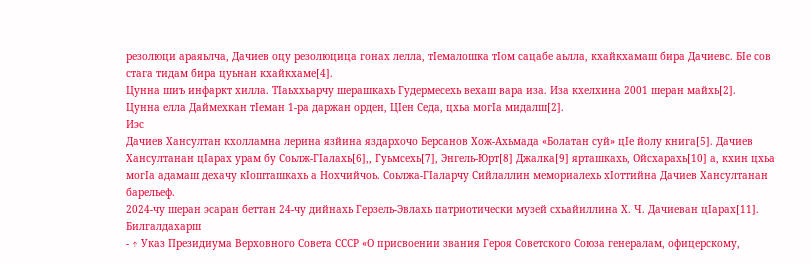резолюци араяьлча, Дачиев оцу резолюцица гонах лелла, тӀемалошка тӀом сацабе аьлла, кхайкхамаш бира Дачиевс. БӀе сов стага тидам бира цуьнан кхайкхаме[4].
Цунна шиъ инфаркт хилла. ТӀаьххьарчу шерашкахь Гудермесехь вехаш вара иза. Иза кхелхина 2001 шеран майхь[2].
Цунна елла Даймехкан тӀеман 1-ра даржан орден, ЦӀен Седа, цхьа могӀа мидалш[2].
Иэс
Дачиев Хансултан кхолламна лерина язйина яздархочо Берсанов Хож-Ахьмада «Болатан суй» цӀе йолу книга[5]. Дачиев Хансултанан цӀарах урам бу Соьлж-ГӀалахь[6],, Гуьмсехь[7], Энгель-Юрт[8] Джалка[9] ярташкахь, Ойсхарахь[10] а, кхин цхьа могӀа адамаш дехачу кӀошташкахь а Нохчийчоь. Соьлжа-ГӀаларчу Сийлаллин мемориалехь хӀоттийна Дачиев Хансултанан барельеф.
2024-чу шеран эсаран беттан 24-чу дийнахь Герзель-Эвлахь патриотически музей схьайиллина Х. Ч. Дачиеван цӀарах[11].
Билгалдахарш
- ↑ Указ Президиума Верховного Совета СССР «О присвоении звания Героя Советского Союза генералам, офицерскому,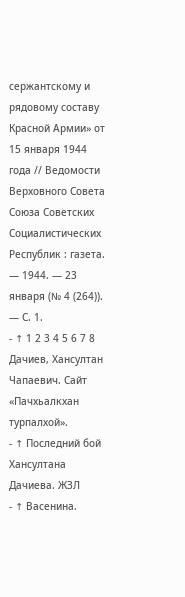сержантскому и рядовому составу Красной Армии» от 15 января 1944 года // Ведомости Верховного Совета Союза Советских Социалистических Республик : газета. — 1944. — 23 января (№ 4 (264)). — С. 1.
- ↑ 1 2 3 4 5 6 7 8
Дачиев, Хансултан Чапаевич. Cайт «Пачхьалкхан турпалхой».
- ↑ Последний бой Хансултана Дачиева. ЖЗЛ
- ↑ Васенина.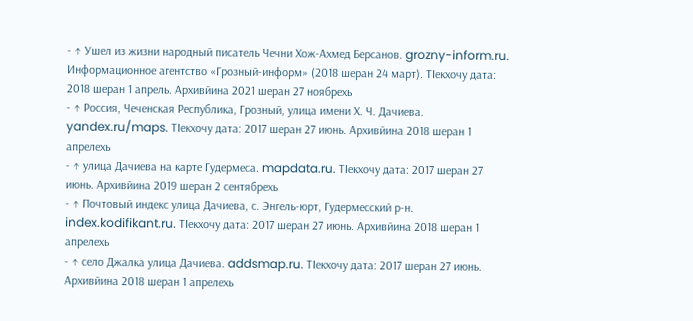- ↑ Ушел из жизни народный писатель Чечни Хож-Ахмед Берсанов. grozny-inform.ru. Информационное агентство «Грозный-информ» (2018 шеран 24 март). ТӀекхочу дата: 2018 шеран 1 апрель. Архивйина 2021 шеран 27 ноябрехь
- ↑ Россия, Чеченская Республика, Грозный, улица имени Х. Ч. Дачиева. yandex.ru/maps. ТӀекхочу дата: 2017 шеран 27 июнь. Архивйина 2018 шеран 1 апрелехь
- ↑ улица Дачиева на карте Гудермеса. mapdata.ru. ТӀекхочу дата: 2017 шеран 27 июнь. Архивйина 2019 шеран 2 сентябрехь
- ↑ Почтовый индекс улица Дачиева, с. Энгель-юрт, Гудермесский р-н. index.kodifikant.ru. ТӀекхочу дата: 2017 шеран 27 июнь. Архивйина 2018 шеран 1 апрелехь
- ↑ село Джалка улица Дачиева. addsmap.ru. ТӀекхочу дата: 2017 шеран 27 июнь. Архивйина 2018 шеран 1 апрелехь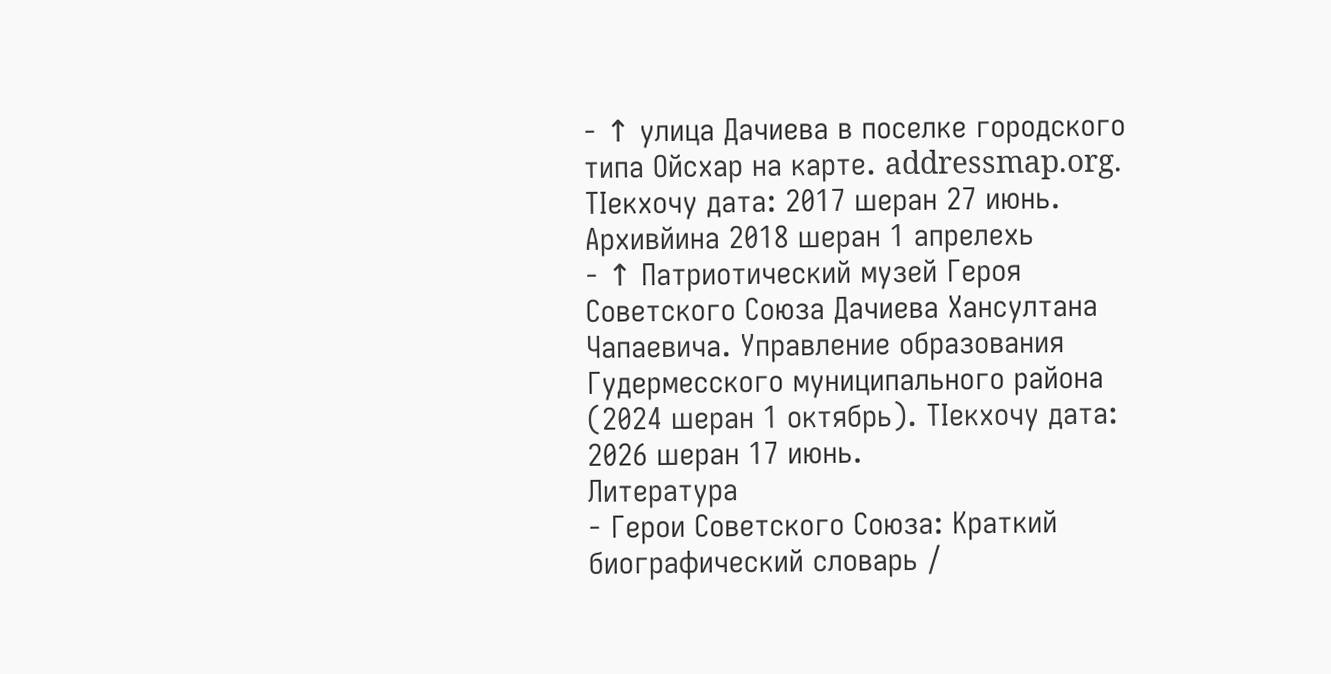- ↑ улица Дачиева в поселке городского типа Ойсхар на карте. addressmap.org. ТӀекхочу дата: 2017 шеран 27 июнь. Архивйина 2018 шеран 1 апрелехь
- ↑ Патриотический музей Героя Советского Союза Дачиева Хансултана Чапаевича. Управление образования Гудермесского муниципального района (2024 шеран 1 октябрь). ТӀекхочу дата: 2026 шеран 17 июнь.
Литература
- Герои Советского Союза: Краткий биографический словарь /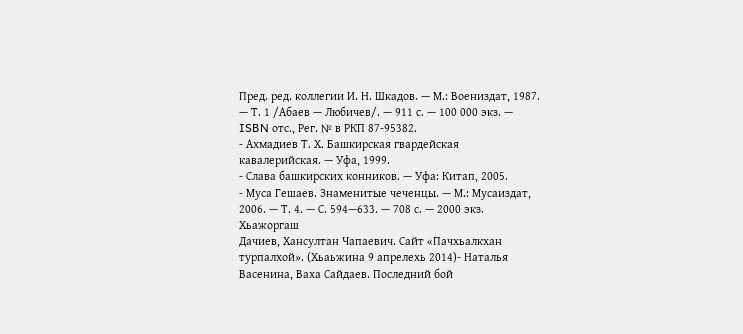Пред. ред. коллегии И. Н. Шкадов. — М.: Воениздат, 1987. — Т. 1 /Абаев — Любичев/. — 911 с. — 100 000 экз. — ISBN отс., Рег. № в РКП 87-95382.
- Ахмадиев Т. Х. Башкирская гвардейская кавалерийская. — Уфа, 1999.
- Слава башкирских конников. — Уфа: Китап, 2005.
- Муса Гешаев. Знаменитые чеченцы. — М.: Мусаиздат, 2006. — Т. 4. — С. 594—633. — 708 с. — 2000 экз.
Хьажоргаш
Дачиев, Хансултан Чапаевич. Cайт «Пачхьалкхан турпалхой». (Хьаьжина 9 апрелехь 2014)- Наталья Васенина, Ваха Сайдаев. Последний бой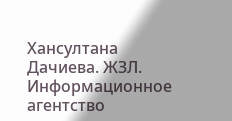Хансултана Дачиева. ЖЗЛ. Информационное агентство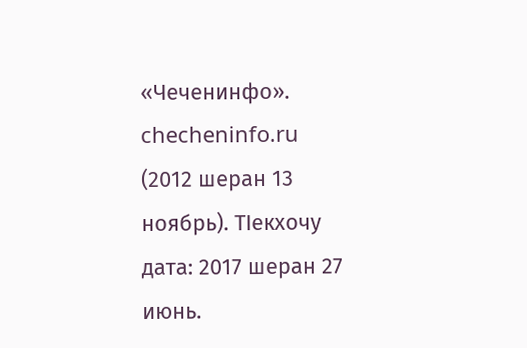«Чеченинфо». checheninfo.ru (2012 шеран 13 ноябрь). ТӀекхочу дата: 2017 шеран 27 июнь.